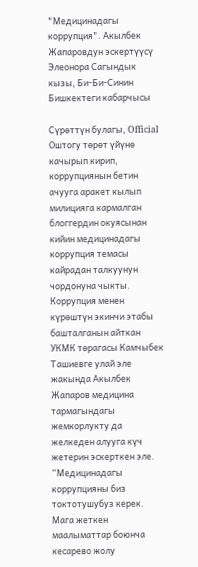"Медицинадагы коррупция". Акылбек Жапаровдун эскертүүсү
Элеонора Сагындык кызы, Би-Би-Синин Бишкектеги кабарчысы

Сүрөттүн булагы, Official
Оштогу төрөт үйүнө качырып кирип, коррупциянын бетин ачууга аракет кылып милицияга кармалган блоггердин окуясынан кийин медицинадагы коррупция темасы кайрадан талкуунун чордонуна чыкты.
Коррупция менен күрөштүн экинчи этабы башталганын айткан УКМК төрагасы Камчыбек Ташиевге улай эле жакында Акылбек Жапаров медицина тармагындагы жемкорлукту да желкеден алууга күч жетерин эскерткен эле.
“Медицинадагы коррупцияны биз токтотушубуз керек. Мага жеткен маалыматтар боюнча кесарево жолу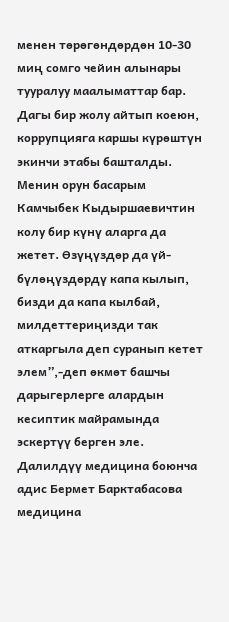менен төрөгөндөрдөн 10-30 миң сомго чейин алынары тууралуу маалыматтар бар. Дагы бир жолу айтып коеюн, коррупцияга каршы күрөштүн экинчи этабы башталды. Менин орун басарым Камчыбек Кыдыршаевичтин колу бир күнү аларга да жетет. Өзүңүздөр да үй-бүлөңүздөрдү капа кылып, бизди да капа кылбай, милдеттериңизди так аткаргыла деп суранып кетет элем”,-деп өкмөт башчы дарыгерлерге алардын кесиптик майрамында эскертүү берген эле.
Далилдүү медицина боюнча адис Бермет Барктабасова медицина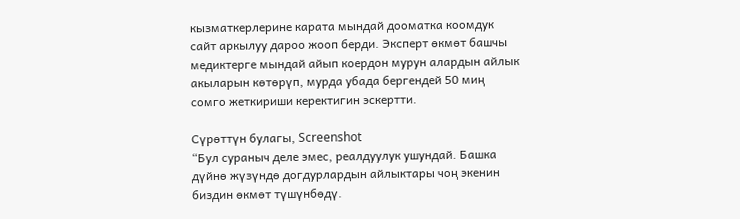кызматкерлерине карата мындай дооматка коомдук сайт аркылуу дароо жооп берди. Эксперт өкмөт башчы медиктерге мындай айып коердон мурун алардын айлык акыларын көтөрүп, мурда убада бергендей 50 миң сомго жеткириши керектигин эскертти.

Сүрөттүн булагы, Screenshot
“Бул сураныч деле эмес, реалдуулук ушундай. Башка дүйнө жүзүндө догдурлардын айлыктары чоң экенин биздин өкмөт түшүнбөдү.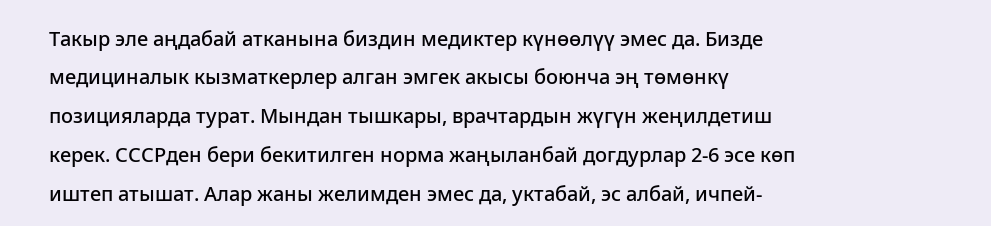Такыр эле аңдабай атканына биздин медиктер күнөөлүү эмес да. Бизде медициналык кызматкерлер алган эмгек акысы боюнча эң төмөнкү позицияларда турат. Мындан тышкары, врачтардын жүгүн жеңилдетиш керек. СССРден бери бекитилген норма жаңыланбай догдурлар 2-6 эсе көп иштеп атышат. Алар жаны желимден эмес да, уктабай, эс албай, ичпей-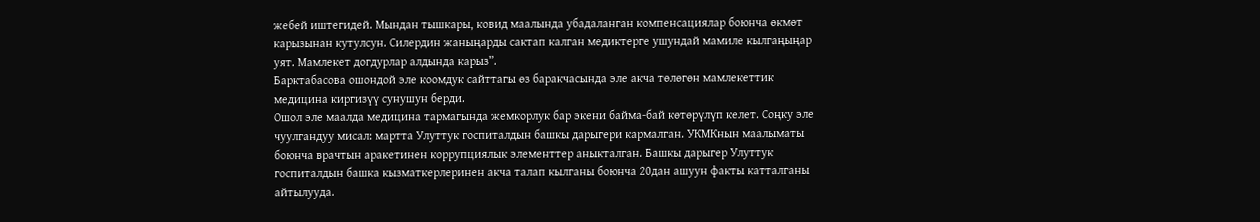жебей иштегидей. Мындан тышкары, ковид маалында убадаланган компенсациялар боюнча өкмөт карызынан кутулсун. Силердин жаныңарды сактап калган медиктерге ушундай мамиле кылгаңыңар уят. Мамлекет догдурлар алдында карыз”.
Барктабасова ошондой эле коомдук сайттагы өз баракчасында эле акча төлөгөн мамлекеттик медицина киргизүү сунушун берди.
Ошол эле маалда медицина тармагында жемкорлук бар экени байма-бай көтөрүлүп келет. Соңку эле чуулгандуу мисал: мартта Улуттук госпиталдын башкы дарыгери кармалган. УКМКнын маалыматы боюнча врачтын аракетинен коррупциялык элементтер аныкталган. Башкы дарыгер Улуттук госпиталдын башка кызматкерлеринен акча талап кылганы боюнча 20дан ашуун факты катталганы айтылууда.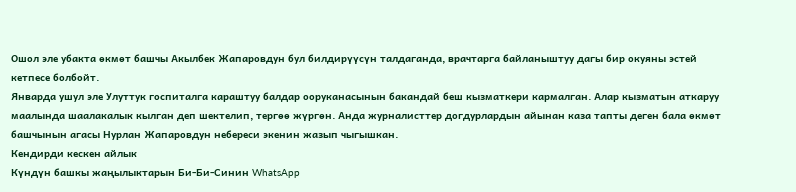Ошол эле убакта өкмөт башчы Акылбек Жапаровдун бул билдирүүсүн талдаганда, врачтарга байланыштуу дагы бир окуяны эстей кетпесе болбойт.
Январда ушул эле Улуттук госпиталга караштуу балдар ооруканасынын бакандай беш кызматкери кармалган. Алар кызматын аткаруу маалында шаалакалык кылган деп шектелип, тергөө жүргөн. Анда журналисттер догдурлардын айынан каза тапты деген бала өкмөт башчынын агасы Нурлан Жапаровдун небереси экенин жазып чыгышкан.
Кендирди кескен айлык
Күндүн башкы жаңылыктарын Би-Би-Синин WhatsApp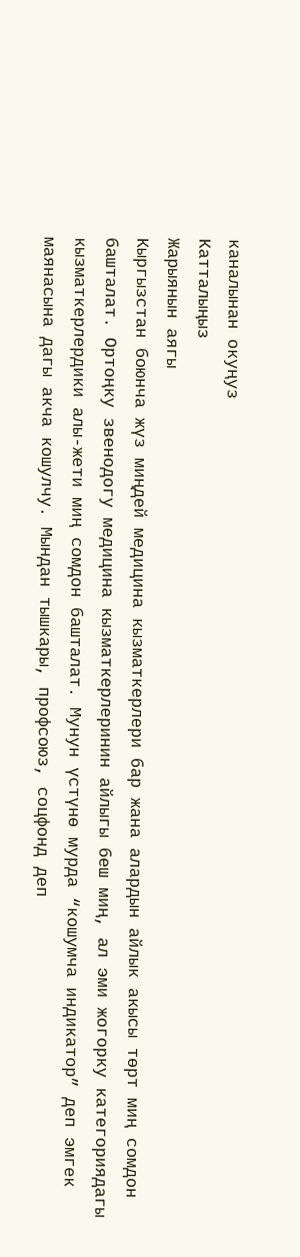каналынан окуңуз
Катталыңыз
Жарыянын аягы
Кыргызстан боюнча жүз миңдей медицина кызматкерлери бар жана алардын айлык акысы төрт миң сомдон башталат. Ортоңку звенодогу медицина кызматкерлеринин айлыгы беш миң, ал эми жогорку категориядагы кызматкерлердики алы-жети миң сомдон башталат. Мунун үстүнө мурда “кошумча индикатор” деп эмгек маянасына дагы акча кошулчу. Мындан тышкары, профсоюз, соцфонд деп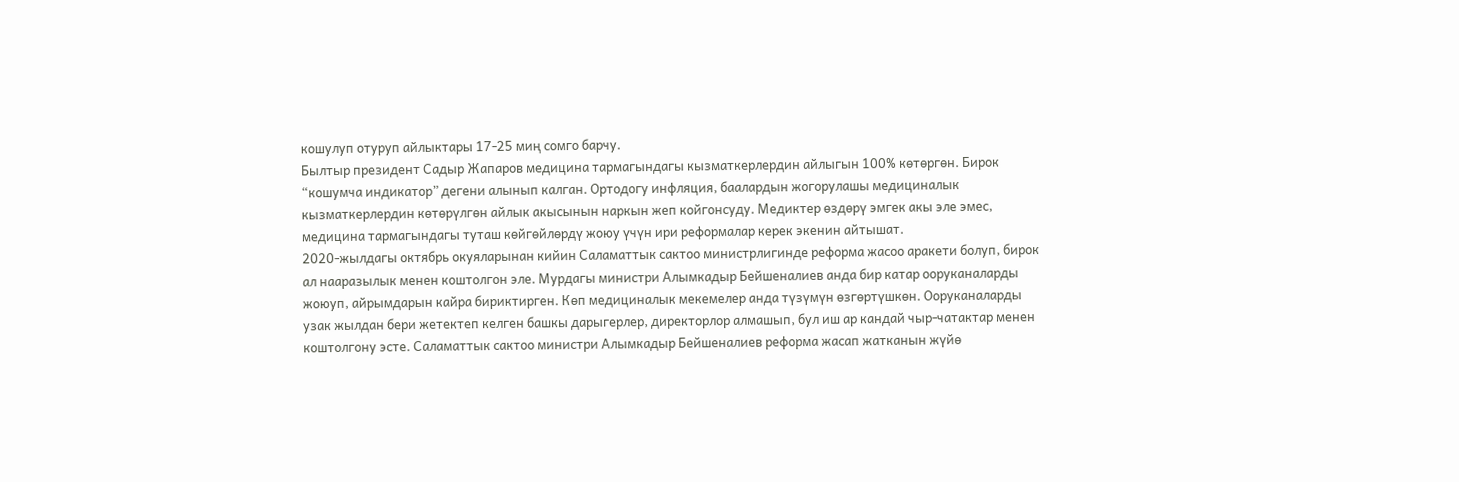кошулуп отуруп айлыктары 17-25 миң сомго барчу.
Былтыр президент Садыр Жапаров медицина тармагындагы кызматкерлердин айлыгын 100% көтөргөн. Бирок “кошумча индикатор” дегени алынып калган. Ортодогу инфляция, баалардын жогорулашы медициналык кызматкерлердин көтөрүлгөн айлык акысынын наркын жеп койгонсуду. Медиктер өздөрү эмгек акы эле эмес, медицина тармагындагы туташ көйгөйлөрдү жоюу үчүн ири реформалар керек экенин айтышат.
2020-жылдагы октябрь окуяларынан кийин Саламаттык сактоо министрлигинде реформа жасоо аракети болуп, бирок ал нааразылык менен коштолгон эле. Мурдагы министри Алымкадыр Бейшеналиев анда бир катар ооруканаларды жоюуп, айрымдарын кайра бириктирген. Көп медициналык мекемелер анда түзүмүн өзгөртүшкөн. Ооруканаларды узак жылдан бери жетектеп келген башкы дарыгерлер, директорлор алмашып, бул иш ар кандай чыр-чатактар менен коштолгону эсте. Саламаттык сактоо министри Алымкадыр Бейшеналиев реформа жасап жатканын жүйө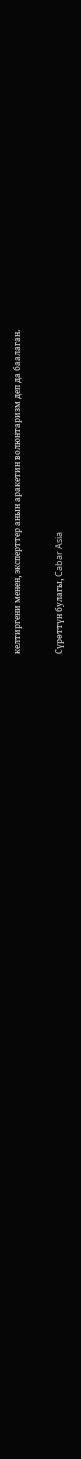келтиргени менен, эксперттер анын аракетин волюнтаризм деп да баалаган.

Сүрөттүн булагы, Cabar Asia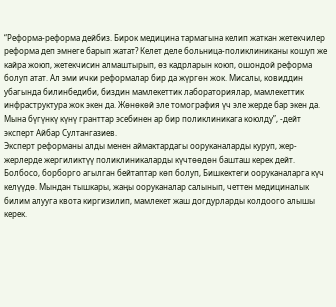“Реформа-реформа дейбиз. Бирок медицина тармагына келип жаткан жетекчилер реформа деп эмнеге барып жатат? Келет деле больница-поликлиниканы кошуп же кайра жоюп, жетекчисин алмаштырып, өз кадрларын коюп, ошондой реформа болуп атат. Ал эми ички реформалар бир да жүргөн жок. Мисалы, ковиддин убагында билинбедиби, биздин мамлекеттик лабораториялар, мамлекеттик инфраструктура жок экен да. Жөнөкөй эле томография үч эле жерде бар экен да. Мына бүгүнкү күнү гранттар эсебинен ар бир поликлиникага коюлду”, -дейт эксперт Айбар Султангазиев.
Эксперт реформаны алды менен аймактардагы ооруканаларды куруп, жер-жерлерде жергиликтүү поликлиникаларды күчтөөдөн башташ керек дейт. Болбосо, борборго агылган бейтаптар көп болуп, Бишкектеги ооруканаларга күч келүүдө. Мындан тышкары, жаңы ооруканалар салынып, четтен медициналык билим алууга квота киргизилип, мамлекет жаш догдурларды колдоого алышы керек.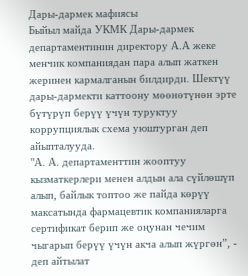Дары-дармек мафиясы
Быйыл майда УКМК Дары-дармек департаментинин директору А.А жеке менчик компаниядан пара алып жаткен жеринен кармалганын билдирди. Шектүү дары-дармекти каттоону мөөнөтүнөн эрте бүтүрүп берүү үчүн туруктуу коррупциялык схема уюштурган деп айыпталууда.
"А. А. департаменттин жооптуу кызматкерлери менен алдын ала сүйлөшүп алып, байлык топтоо же пайда көрүү максатында фармацевтик компанияларга сертификат берип же оңунан чечим чыгарып берүү үчүн акча алып жүргөн”, - деп айтылат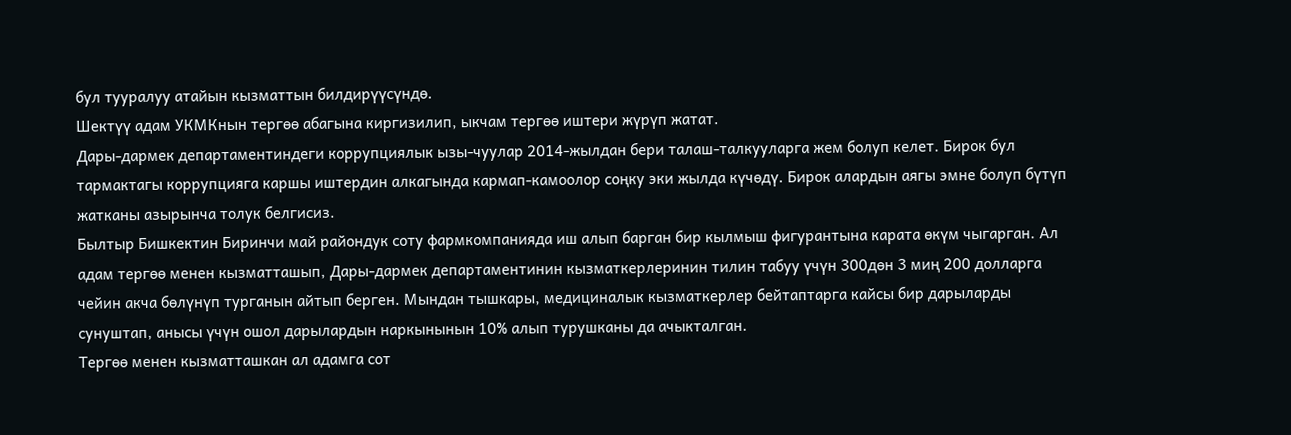бул тууралуу атайын кызматтын билдирүүсүндө.
Шектүү адам УКМКнын тергөө абагына киргизилип, ыкчам тергөө иштери жүрүп жатат.
Дары-дармек департаментиндеги коррупциялык ызы-чуулар 2014-жылдан бери талаш-талкууларга жем болуп келет. Бирок бул тармактагы коррупцияга каршы иштердин алкагында кармап-камоолор соңку эки жылда күчөдү. Бирок алардын аягы эмне болуп бүтүп жатканы азырынча толук белгисиз.
Былтыр Бишкектин Биринчи май райондук соту фармкомпанияда иш алып барган бир кылмыш фигурантына карата өкүм чыгарган. Ал адам тергөө менен кызматташып, Дары-дармек департаментинин кызматкерлеринин тилин табуу үчүн 300дөн 3 миң 200 долларга чейин акча бөлүнүп турганын айтып берген. Мындан тышкары, медициналык кызматкерлер бейтаптарга кайсы бир дарыларды сунуштап, анысы үчүн ошол дарылардын наркынынын 10% алып турушканы да ачыкталган.
Тергөө менен кызматташкан ал адамга сот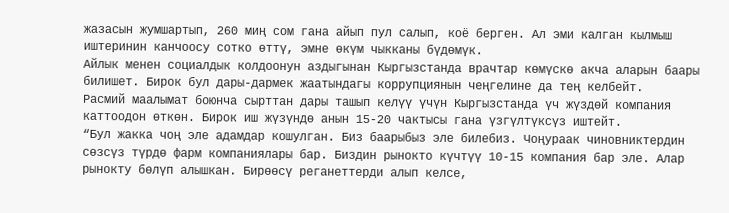жазасын жумшартып, 260 миң сом гана айып пул салып, коё берген. Ал эми калган кылмыш иштеринин канчоосу сотко өттү, эмне өкүм чыкканы бүдөмүк.
Айлык менен социалдык колдоонун аздыгынан Кыргызстанда врачтар көмүскө акча аларын баары билишет. Бирок бул дары-дармек жаатындагы коррупциянын чеңгелине да тең келбейт.
Расмий маалымат боюнча сырттан дары ташып келүү үчүн Кыргызстанда үч жүздөй компания каттоодон өткөн. Бирок иш жүзүндө анын 15-20 чактысы гана үзгүлтүксүз иштейт.
“Бул жакка чоң эле адамдар кошулган. Биз баарыбыз эле билебиз. Чоңураак чиновниктердин сөзсүз түрдө фарм компаниялары бар. Биздин рынокто күчтүү 10-15 компания бар эле. Алар рынокту бөлүп алышкан. Бирөөсү реганеттерди алып келсе,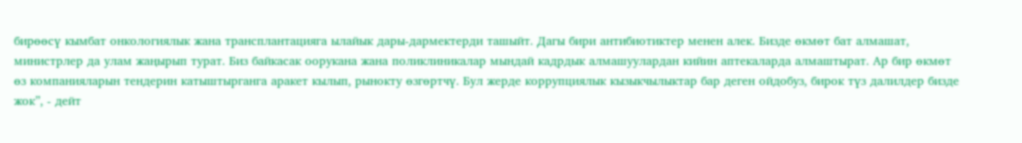бирөөсү кымбат онкологиялык жана трансплантацияга ылайык дары-дармектерди ташыйт. Дагы бири антибиотиктер менен алек. Бизде өкмөт бат алмашат, министрлер да улам жаңырып турат. Биз байкасак оорукана жана поликлиникалар мындай кадрдык алмашуулардан кийин аптекаларда алмаштырат. Ар бир өкмөт өз компанияларын тендерин катыштырганга аракет кылып, рынокту өзгөртчү. Бул жерде коррупциялык кызыкчылыктар бар деген ойдобуз, бирок түз далилдер бизде жок”, - дейт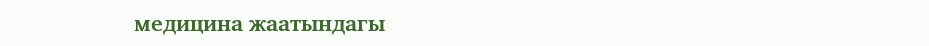медицина жаатындагы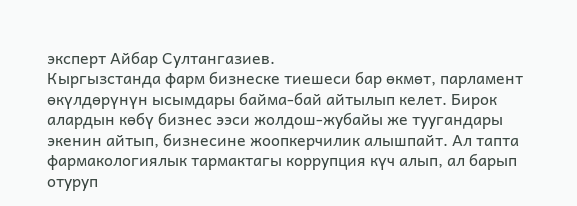эксперт Айбар Султангазиев.
Кыргызстанда фарм бизнеске тиешеси бар өкмөт, парламент өкүлдөрүнүн ысымдары байма-бай айтылып келет. Бирок алардын көбү бизнес ээси жолдош-жубайы же туугандары экенин айтып, бизнесине жоопкерчилик алышпайт. Ал тапта фармакологиялык тармактагы коррупция күч алып, ал барып отуруп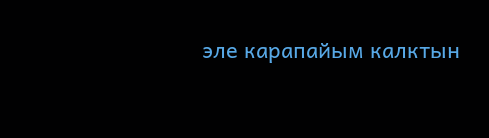эле карапайым калктын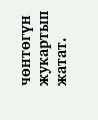чөнтөгүн жукартып жатат.